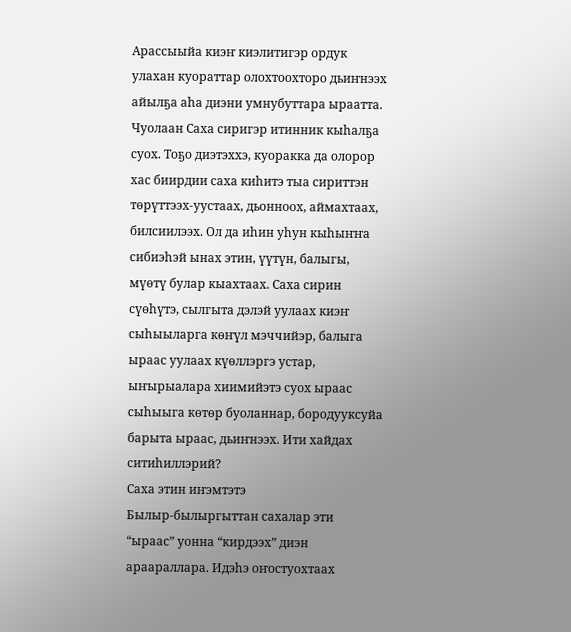Арассыыйа киэҥ киэлитигэр ордук улахан куораттар олохтоохторо дьиҥнээх айылҕа аһа диэни умнубуттара ыраатта. Чуолаан Саха сиригэр итинник кыһалҕа суох. Тоҕо диэтэххэ, куоракка да олорор хас биирдии саха киһитэ тыа сириттэн төрүттээх-уустаах, дьонноох, аймахтаах, билсиилээх. Ол да иһин уһун кыһыҥҥа сибиэһэй ынах этин, үүтүн, балыгы, мүөтү булар кыахтаах. Саха сирин сүөһүтэ, сылгыта дэлэй уулаах киэҥ сыһыыларга көҥүл мэччийэр, балыга ыраас уулаах күөллэргэ устар, ыҥырыалара хиимийэтэ суох ыраас сыһыыга көтөр буоланнар, бородууксуйа барыта ыраас, дьиҥнээх. Ити хайдах ситиһиллэрий?
Саха этин иҥэмтэтэ
Былыр-былыргыттан сахалар эти “ыраас” уонна “кирдээх” диэн араараллара. Идэһэ оҥостуохтаах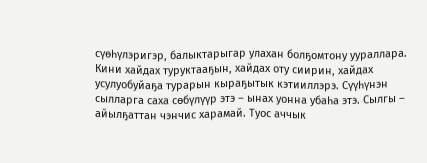сүөһүлэригэр, балыктарыгар улахан болҕомтону уураллара. Кини хайдах туруктааҕын, хайдах оту сиирин, хайдах усулуобуйаҕа турарын кыраҕытык кэтииллэрэ. Сүүһүнэн сылларга саха сөбүлүүр этэ – ынах уонна убаһа этэ. Сылгы – айылҕаттан чэнчис харамай. Туос аччык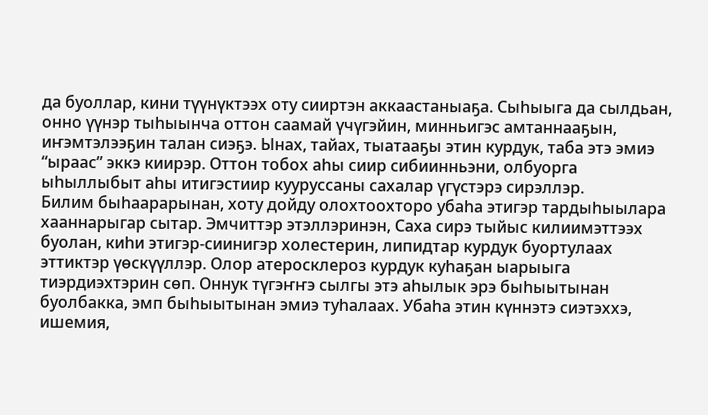да буоллар, кини түүнүктээх оту сииртэн аккаастаныаҕа. Сыһыыга да сылдьан, онно үүнэр тыһыынча оттон саамай үчүгэйин, минньигэс амтаннааҕын, иҥэмтэлээҕин талан сиэҕэ. Ынах, тайах, тыатааҕы этин курдук, таба этэ эмиэ “ыраас” эккэ киирэр. Оттон тобох аһы сиир сибиинньэни, олбуорга ыһыллыбыт аһы итигэстиир кууруссаны сахалар үгүстэрэ сирэллэр.
Билим быһаарарынан, хоту дойду олохтоохторо убаһа этигэр тардыһыылара хааннарыгар сытар. Эмчиттэр этэллэринэн, Саха сирэ тыйыс килиимэттээх буолан, киһи этигэр-сиинигэр холестерин, липидтар курдук буортулаах эттиктэр үөскүүллэр. Олор атеросклероз курдук куһаҕан ыарыыга тиэрдиэхтэрин сөп. Оннук түгэҥҥэ сылгы этэ аһылык эрэ быһыытынан буолбакка, эмп быһыытынан эмиэ туһалаах. Убаһа этин күннэтэ сиэтэххэ, ишемия,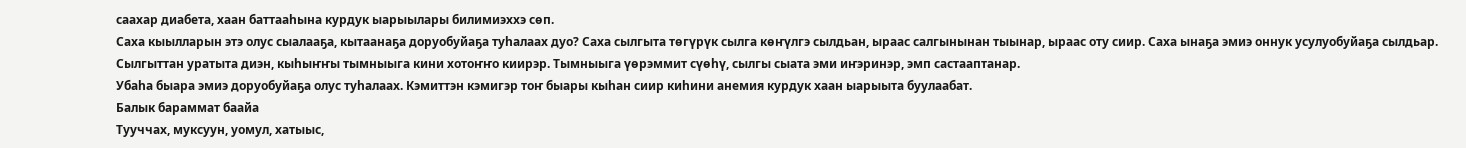саахар диабета, хаан баттааһына курдук ыарыылары билимиэххэ сөп.
Саха кыылларын этэ олус сыалааҕа, кытаанаҕа доруобуйаҕа туһалаах дуо? Саха сылгыта төгүрүк сылга көҥүлгэ сылдьан, ыраас салгынынан тыынар, ыраас оту сиир. Саха ынаҕа эмиэ оннук усулуобуйаҕа сылдьар. Сылгыттан уратыта диэн, кыһыҥҥы тымныыга кини хотоҥҥо киирэр. Тымныыга үөрэммит сүөһү, сылгы сыата эми иҥэринэр, эмп састааптанар.
Убаһа быара эмиэ доруобуйаҕа олус туһалаах. Кэмиттэн кэмигэр тоҥ быары кыһан сиир киһини анемия курдук хаан ыарыыта буулаабат.
Балык бараммат баайа
Тууччах, муксуун, уомул, хатыыс,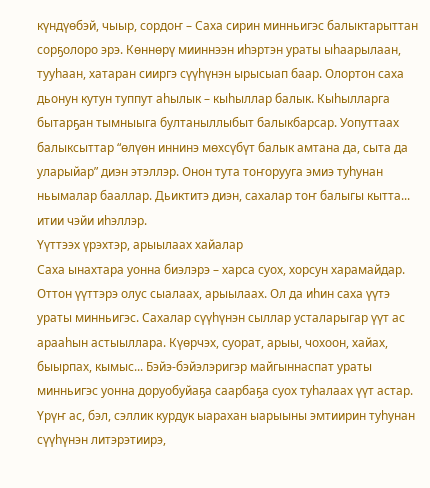күндүөбэй, чыыр, сордоҥ – Саха сирин минньигэс балыктарыттан сорҕолоро эрэ. Көннөрү мииннээн иһэртэн ураты ыһаарылаан, тууһаан, хатаран сииргэ сүүһүнэн ырысыап баар. Олортон саха дьонун кутун туппут аһылык – кыһыллар балык. Кыһылларга бытарҕан тымныыга бултаныллыбыт балыкбарсар. Уопуттаах балыксыттар “өлүөн иннинэ мөхсүбүт балык амтана да, сыта да уларыйар” диэн этэллэр. Онон тута тоҥорууга эмиэ туһунан ньымалар бааллар. Дьиктитэ диэн, сахалар тоҥ балыгы кытта... итии чэйи иһэллэр.
Үүттээх үрэхтэр, арыылаах хайалар
Саха ынахтара уонна биэлэрэ – харса суох, хорсун харамайдар. Оттон үүттэрэ олус сыалаах, арыылаах. Ол да иһин саха үүтэ ураты минньигэс. Сахалар сүүһүнэн сыллар усталарыгар үүт ас арааһын астыыллара. Күөрчэх, суорат, арыы, чохоон, хайах, быырпах, кымыс... Бэйэ-бэйэлэригэр майгыннаспат ураты минньигэс уонна доруобуйаҕа саарбаҕа суох туһалаах үүт астар. Үрүҥ ас, бэл, сэллик курдук ыарахан ыарыыны эмтиирин туһунан сүүһүнэн литэрэтиирэ,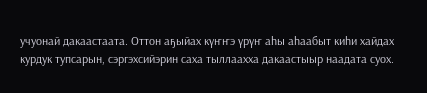учуонай дакаастаата. Оттон аҕыйах күҥҥэ үрүҥ аһы аһаабыт киһи хайдах курдук тупсарын, сэргэхсийэрин саха тыллаахха дакаастыыр наадата суох.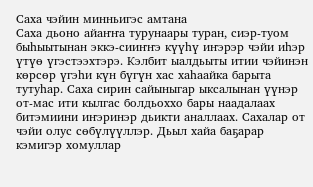Саха чэйин минньигэс амтана
Саха дьоно айаҥҥа турунаары туран, сиэр-туом быһыытынан эккэ-сииҥҥэ күүһү иҥэрэр чэйи иһэр үтүө үгэстээхтэрэ. Кэлбит ыалдьыты итии чэйинэн көрсөр үгэһи күн бүгүн хас хаһаайка барыта тутуһар. Саха сирин сайыныгар ыксалынан үүнэр от-мас ити кылгас болдьоххо бары наадалаах битэмиини иҥэринэр дьикти аналлаах. Сахалар от чэйи олус сөбүлүүллэр. Дьыл хайа баҕарар кэмигэр хомуллар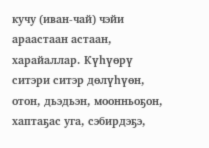кучу (иван-чай) чэйи араастаан астаан, харайаллар. Күһүөрү ситэри ситэр дөлүһүөн, отон, дьэдьэн, моонньоҕон, хаптаҕас уга, сэбирдэҕэ,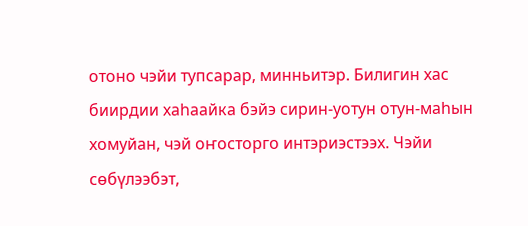отоно чэйи тупсарар, минньитэр. Билигин хас биирдии хаһаайка бэйэ сирин-уотун отун-маһын хомуйан, чэй оҥосторго интэриэстээх. Чэйи сөбүлээбэт,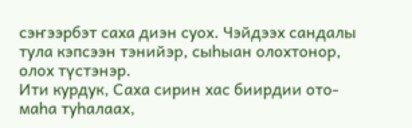сэҥээрбэт саха диэн суох. Чэйдээх сандалы тула кэпсээн тэнийэр, сыһыан олохтонор, олох түстэнэр.
Ити курдук, Саха сирин хас биирдии ото-маһа туһалаах,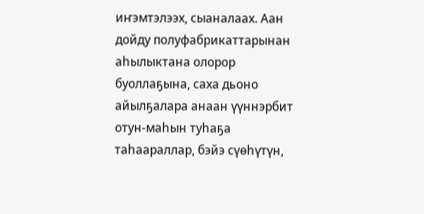иҥэмтэлээх, сыаналаах. Аан дойду полуфабрикаттарынан аһылыктана олорор буоллаҕына, саха дьоно айылҕалара анаан үүннэрбит отун-маһын туһаҕа таһаараллар, бэйэ сүөһүтүн,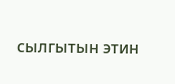сылгытын этин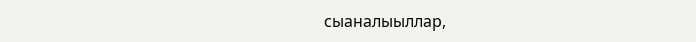сыаналыыллар,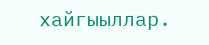хайгыыллар.